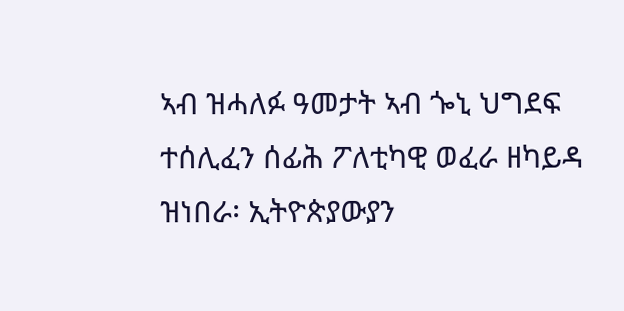ኣብ ዝሓለፉ ዓመታት ኣብ ጐኒ ህግደፍ ተሰሊፈን ሰፊሕ ፖለቲካዊ ወፈራ ዘካይዳ ዝነበራ፡ ኢትዮጵያውያን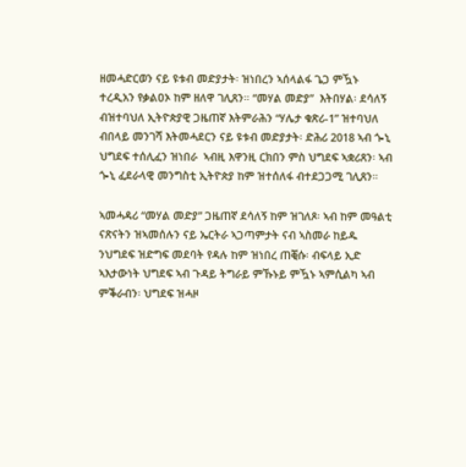ዘመሓድርወን ናይ ዩቱብ መድያታት፡ ዝነበረን ኣሰላልፋ ጌጋ ምዃኑ ተረዲአን የቃልዐኦ ከም ዘለዋ ገሊጸን። “መሃል መድያ”  እትበሃል፡ ደሳለኝ ብዝተባህለ ኢትዮጵያዊ ጋዜጠኛ እትምራሕን “ሃሌታ ቁጽሪ-1” ዝተባህለ ብበላይ መንገሻ እትመሓደርን ናይ ዩቱብ መድያታት፡ ድሕሪ 2018 ኣብ ጐኒ ህግደፍ ተሰሊፈን ዝነበራ  ኣብዚ እዋንዚ ርክበን ምስ ህግደፍ ኣቋሪጸን፡ ኣብ ጐኒ ፈደራላዊ መንግስቲ ኢትዮጵያ ከም ዝተሰለፋ ብተደጋጋሚ ገሊጸን።

ኣመሓዳሪ “መሃል መድያ” ጋዜጠኛ ደሳለኝ ከም ዝገለጾ፡ ኣብ ከም መዓልቲ ናጽናትን ዝኣመሰሉን ናይ ኤርትራ ኣጋጣምታት ናብ ኣስመራ ከይዱ ንህግደፍ ዝድግፍ መደባት የዳሉ ከም ዝነበረ ጠቒሱ፡ ብፍላይ ኢድ ኣእታውነት ህግደፍ ኣብ ጉዳይ ትግራይ ምኹኑይ ምዃኑ ኣምሲልካ ኣብ ምቕራብን፡ ህግደፍ ዝሓዞ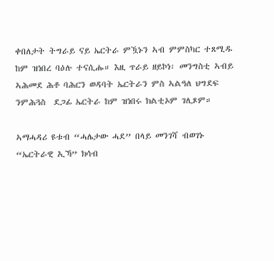ቀበለታት ትግራይ ናይ ኤርትራ ምዃኑን ኣብ ምምስካር ተጸሚዱ ከም ዝነበረ ባዕሉ ተናሲሑ። እዚ ጥራይ ዘይኮነ፡ መንግስቲ ኣብይ ኣሕመደ ሕቶ ባሕርን ወዳባት ኤርትራን ምስ ኣልዓለ ህግደፍ ንምሕጓስ  ደጋፊ ኤርትራ ከም ዝነበሩ ክልቲኦም ገሊጾም።

ኣማሓዳሪ ዩቱብ “ሓሌታው ሓደ” በላይ መንገሻ ብወገኑ “ኤርትራዊ ኢኻ” ክሳብ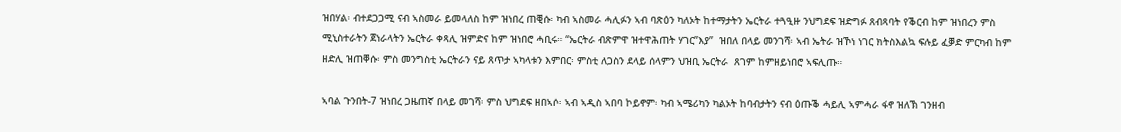ዝበሃል፡ ብተደጋጋሚ ናብ ኣስመራ ይመላለስ ከም ዝነበረ ጠቒሱ፡ ካብ ኣስመራ ሓሊፉን ኣብ ባጽዕን ካለኦት ከተማታትን ኤርትራ ተጓዒዙ ንህግደፍ ዝድግፉ ጸብጻባት የቕርብ ከም ዝነበረን ምስ ሚኒስተራትን ጀነራላትን ኤርትራ ቀጻሊ ዝምድና ከም ዝነበሮ ሓቢሩ። “ኤርትራ ብጽምዋ ዝተዋሕጠት ሃገር”እያ”  ዝበለ በላይ መንገሻ፡ ኣብ ኤትራ ዝኾነ ነገር ክትስእልኳ ፍሉይ ፈቓድ ምርካብ ከም ዘድሊ ዝጠቐሱ፡ ምስ መንግስቲ ኤርትራን ናይ ጸጥታ ኣካላቱን እምበር፡ ምስቲ ለጋስን ደላይ ሰላምን ህዝቢ ኤርትራ  ጸገም ከምዘይነበሮ ኣፍሊጡ።

ኣባል ጉንበት-7 ዝነበረ ጋዜጠኛ በላይ መገሻ፡ ምስ ህግደፍ ዘበኣሶ፡ ኣብ ኣዲስ ኣበባ ኮይኖም፡ ካብ ኣሜሪካን ካልኦት ከባብታትን ናብ ዕጡቕ ሓይሊ ኣምሓራ ፋኖ ዝለኽ ገንዘብ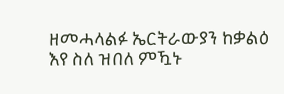ዘመሓላልፉ ኤርትራውያን ከቃልዕ እየ ስለ ዝበለ ምዃኑ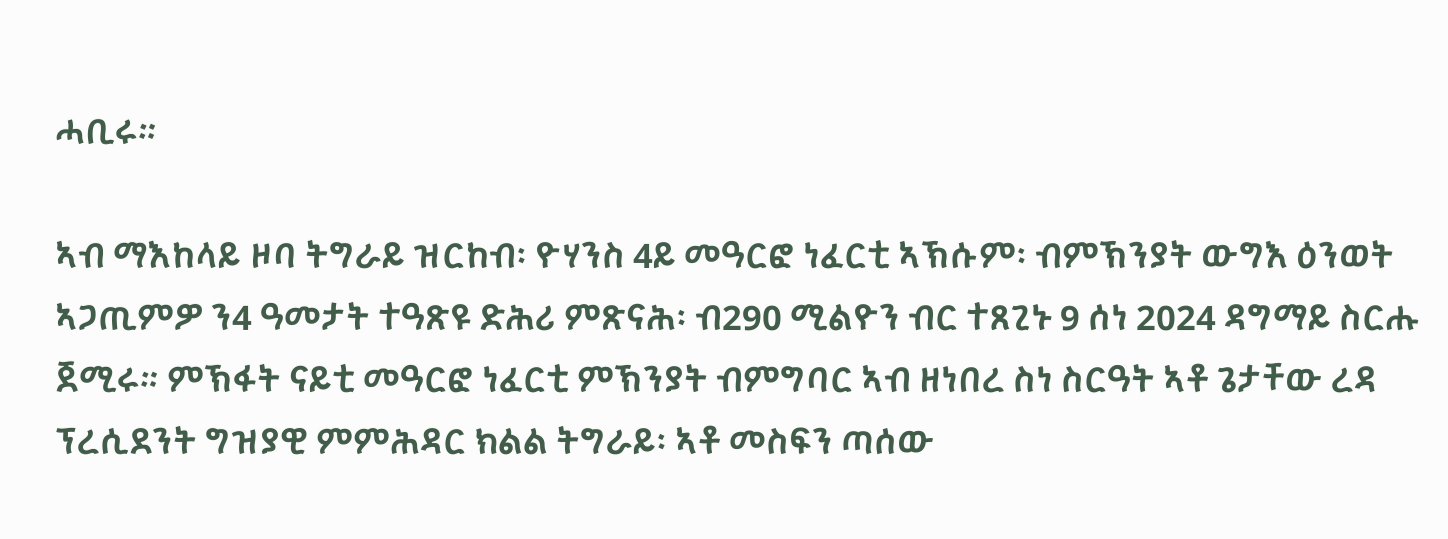ሓቢሩ።

ኣብ ማእከላይ ዞባ ትግራይ ዝርከብ፡ ዮሃንስ 4ይ መዓርፎ ነፈርቲ ኣኽሱም፡ ብምኽንያት ውግእ ዕንወት ኣጋጢምዎ ን4 ዓመታት ተዓጽዩ ድሕሪ ምጽናሕ፡ ብ290 ሚልዮን ብር ተጸጊኑ 9 ሰነ 2024 ዳግማይ ስርሑ ጀሚሩ። ምኽፋት ናይቲ መዓርፎ ነፈርቲ ምኽንያት ብምግባር ኣብ ዘነበረ ስነ ስርዓት ኣቶ ጌታቸው ረዳ ፕረሲደንት ግዝያዊ ምምሕዳር ክልል ትግራይ፡ ኣቶ መስፍን ጣሰው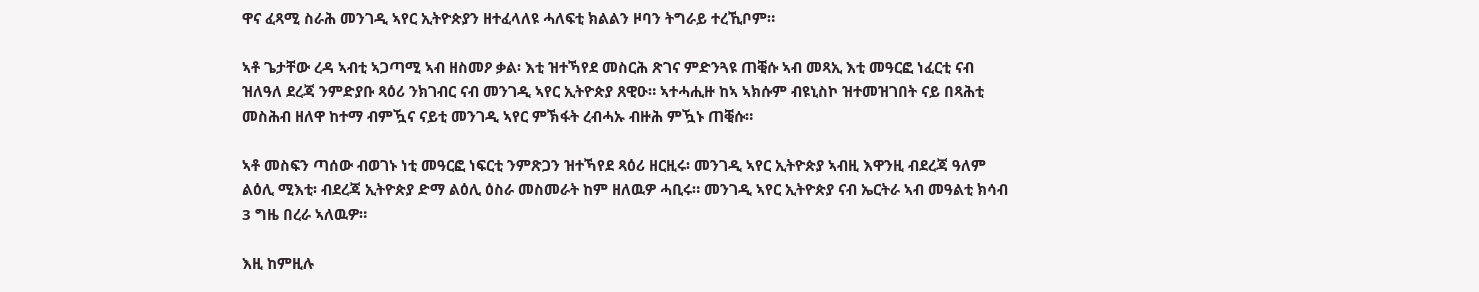ዋና ፈጻሚ ስራሕ መንገዲ ኣየር ኢትዮጵያን ዘተፈላለዩ ሓለፍቲ ክልልን ዞባን ትግራይ ተረኺቦም።

ኣቶ ጌታቸው ረዳ ኣብቲ ኣጋጣሚ ኣብ ዘስመዖ ቃል፡ እቲ ዝተኻየደ መስርሕ ጽገና ምድንጓዩ ጠቒሱ ኣብ መጻኢ እቲ መዓርፎ ነፈርቲ ናብ ዝለዓለ ደረጃ ንምድያቡ ጻዕሪ ንክገብር ናብ መንገዲ ኣየር ኢትዮጵያ ጸዊዑ። ኣተሓሒዙ ከኣ ኣክሱም ብዩኒስኮ ዝተመዝገበት ናይ በጻሕቲ መስሕብ ዘለዋ ከተማ ብምዃና ናይቲ መንገዲ ኣየር ምኽፋት ረብሓኡ ብዙሕ ምዃኑ ጠቒሱ።

ኣቶ መስፍን ጣሰው ብወገኑ ነቲ መዓርፎ ነፍርቲ ንምጽጋን ዝተኻየደ ጻዕሪ ዘርዚሩ፡ መንገዲ ኣየር ኢትዮጵያ ኣብዚ እዋንዚ ብደረጃ ዓለም ልዕሊ ሚእቲ፡ ብደረጃ ኢትዮጵያ ድማ ልዕሊ ዕስራ መስመራት ከም ዘለዉዎ ሓቢሩ። መንገዲ ኣየር ኢትዮጵያ ናብ ኤርትራ ኣብ መዓልቲ ክሳብ 3 ግዜ በረራ ኣለዉዎ።

እዚ ከምዚሉ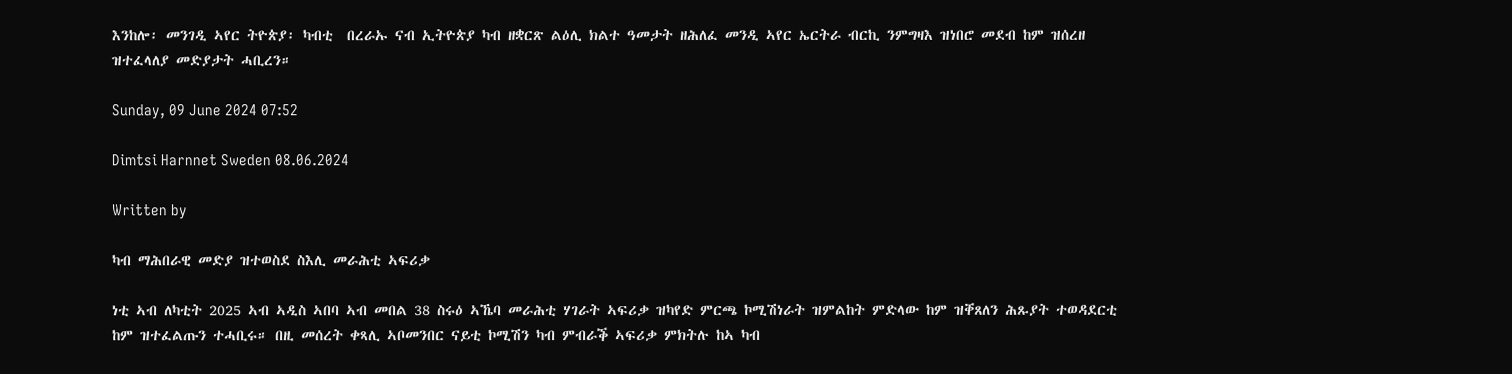እንከሎ፡ መንገዲ ኣየር ትዮጵያ፡ ካብቲ  በረራኡ ናብ ኢትዮጵያ ካብ ዘቋርጽ ልዕሊ ክልተ ዓመታት ዘሕለፈ መንዲ ኣየር ኤርትራ ብርኪ ንምግዛእ ዝነበሮ መደብ ከም ዝሰረዘ ዝተፈላለያ መድያታት ሓቢረን።

Sunday, 09 June 2024 07:52

Dimtsi Harnnet Sweden 08.06.2024

Written by

ካብ ማሕበራዊ መድያ ዝተወስደ ስእሊ መራሕቲ ኣፍሪቃ

ነቲ ኣብ ለካቲት 2025 ኣብ ኣዲስ ኣበባ ኣብ መበል 38 ስሩዕ ኣኼባ መራሕቲ ሃገራት ኣፍሪቃ ዝካየድ ምርጫ ኮሚሽነራት ዝምልከት ምድላው ከም ዝቐጸለን ሕጹያት ተወዳደርቲ ከም ዝተፈልጡን ተሓቢሩ። በዚ መሰረት ቀጻሊ ኣቦመንበር ናይቲ ኮሚሽን ካብ ምብራቕ ኣፍሪቃ ምክትሉ ከኣ ካብ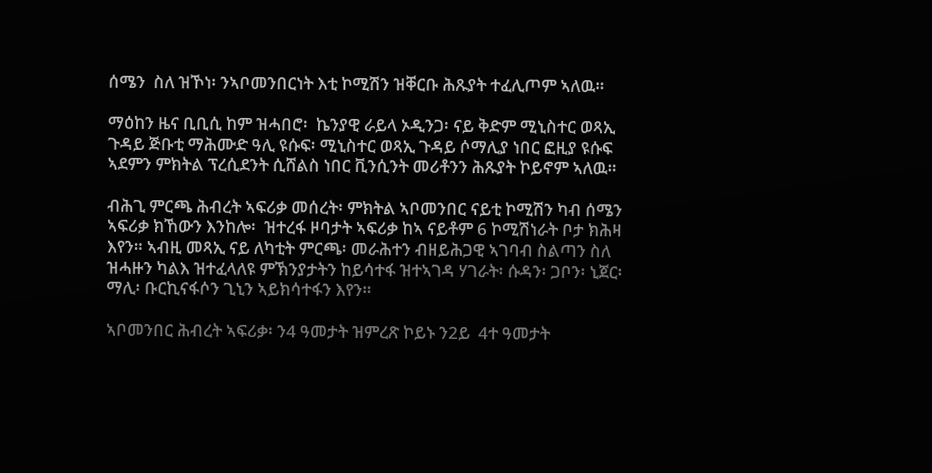ሰሜን  ስለ ዝኾነ፡ ንኣቦመንበርነት እቲ ኮሚሽን ዝቐርቡ ሕጹያት ተፈሊጦም ኣለዉ።

ማዕከን ዜና ቢቢሲ ከም ዝሓበሮ፡  ኬንያዊ ራይላ ኦዲንጋ፡ ናይ ቅድም ሚኒስተር ወጻኢ ጉዳይ ጅቡቲ ማሕሙድ ዓሊ ዩሱፍ፡ ሚኒስተር ወጻኢ ጉዳይ ሶማሊያ ነበር ፎዚያ ዩሱፍ ኣደምን ምክትል ፕረሲደንት ሲሸልስ ነበር ቪንሲንት መሪቶንን ሕጹያት ኮይኖም ኣለዉ።

ብሕጊ ምርጫ ሕብረት ኣፍሪቃ መሰረት፡ ምክትል ኣቦመንበር ናይቲ ኮሚሽን ካብ ሰሜን ኣፍሪቃ ክኸውን እንከሎ፡  ዝተረፋ ዞባታት ኣፍሪቃ ከኣ ናይቶም 6 ኮሚሽነራት ቦታ ክሕዛ እየን። ኣብዚ መጻኢ ናይ ለካቲት ምርጫ፡ መራሕተን ብዘይሕጋዊ ኣገባብ ስልጣን ስለ ዝሓዙን ካልእ ዝተፈላለዩ ምኽንያታትን ከይሳተፋ ዝተኣገዳ ሃገራት፡ ሱዳን፡ ጋቦን፡ ኒጀር፡ ማሊ፡ ቡርኪናፋሶን ጊኒን ኣይክሳተፋን እየን።

ኣቦመንበር ሕብረት ኣፍሪቃ፡ ን4 ዓመታት ዝምረጽ ኮይኑ ን2ይ  4ተ ዓመታት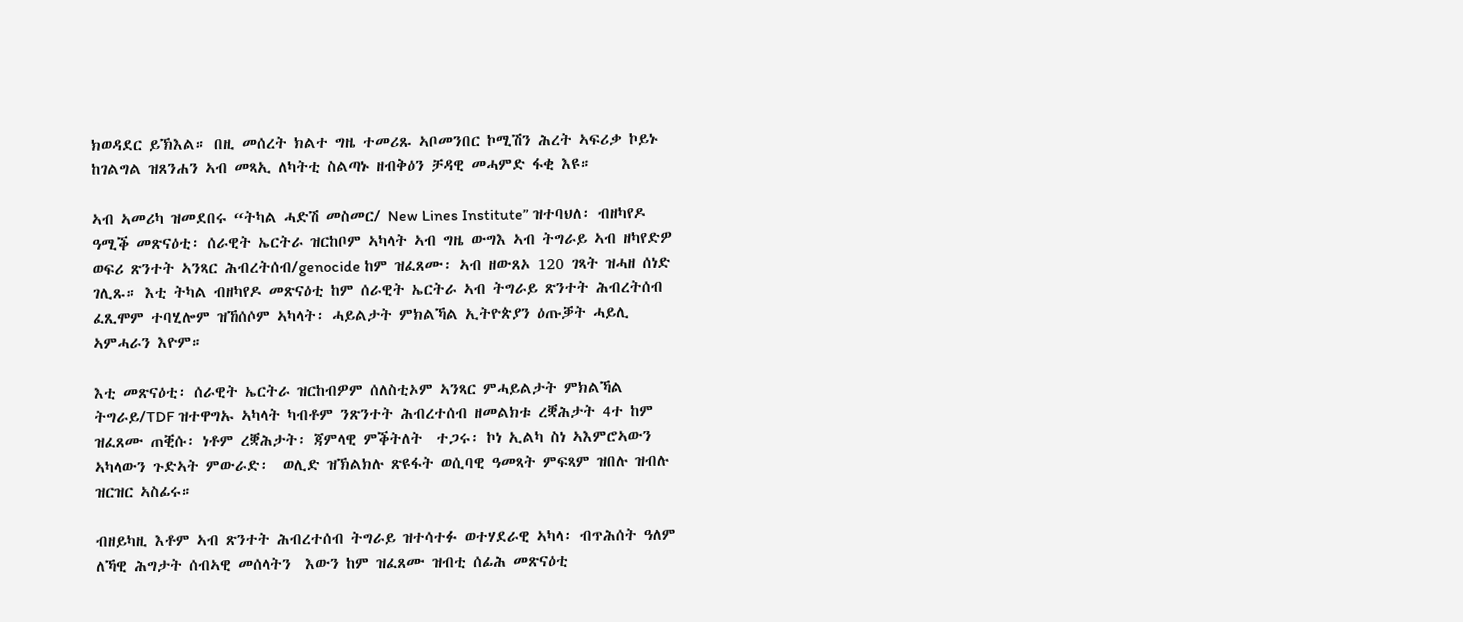ክወዳደር ይኽእል። በዚ መሰረት ክልተ ግዜ ተመሪጹ ኣቦመንበር ኮሚሽን ሕረት ኣፍሪቃ ኮይኑ ከገልግል ዝጸንሐን ኣብ መጻኢ ለካትቲ ስልጣኑ ዘብቅዕን ቻዳዊ መሓምድ ፋቂ እዩ።

ኣብ ኣመሪካ ዝመደበሩ “ትካል ሓድሽ መስመር/ New Lines Institute” ዝተባህለ፡ ብዘካየዶ ዓሚቕ መጽናዕቲ፡ ሰራዊት ኤርትራ ዝርከቦም ኣካላት ኣብ ግዜ ውግእ ኣብ ትግራይ ኣብ ዘካየድዎ ወፍሪ ጽንተት ኣንጻር ሕብረትሰብ/genocide ከም ዝፈጸሙ፡ ኣብ ዘውጸኦ 120 ገጻት ዝሓዘ ሰነድ ገሊጹ። እቲ ትካል ብዘካየዶ መጽናዕቲ ከም ሰራዊት ኤርትራ ኣብ ትግራይ ጽንተት ሕብረትሰብ ፈጺሞም ተባሂሎም ዝኸሰሶም ኣካላት፡ ሓይልታት ምክልኻል ኢትዮጵያን ዕጡቓት ሓይሊ ኣምሓራን እዮም።

እቲ መጽናዕቲ፡ ሰራዊት ኤርትራ ዝርከብዎም ሰለስቲኦም ኣንጻር ምሓይልታት ምክልኻል ትግራይ/TDF ዝተዋግኡ ኣካላት ካብቶም ንጽንተት ሕብረተሰብ ዘመልክቱ ረቛሕታት 4ተ ከም ዝፈጸሙ ጠቒሱ፡ ነቶም ረቛሕታት፡ ጃምላዊ ምቕትለት  ተጋሩ፡ ኮነ ኢልካ ስነ ኣእምሮኣውን ኣካላውን ጉድኣት ምውራድ፡  ወሊድ ዝኽልክሉ ጽዩፋት ወሲባዊ ዓመጻት ምፍጻም ዝበሉ ዝብሉ ዝርዝር ኣስፊሩ።

ብዘይካዚ እቶም ኣብ ጽንተት ሕብረተሰብ ትግራይ ዝተሳተፉ ወተሃደራዊ ኣካላ፡ ብጥሕሰት ዓለም ለኻዊ ሕግታት ሰብኣዊ መሰላትን  እውን ከም ዝፈጸሙ ዝብቲ ሰፊሕ መጽናዕቲ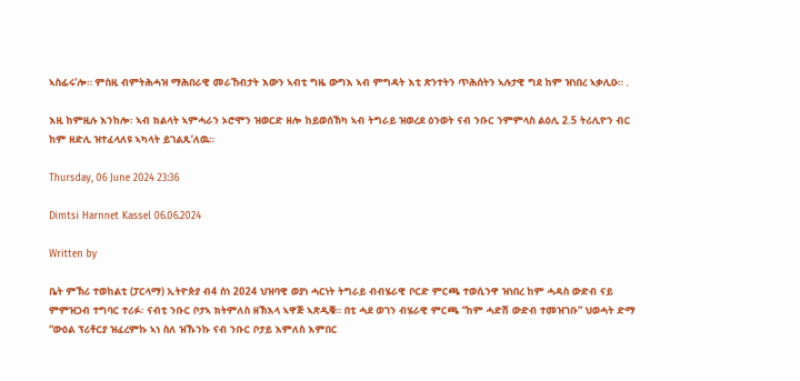ኣስፊሩ’ሎ። ምስዚ ብምትሕሓዝ ማሕበራዊ መራኸብታት እውን ኣብቲ ግዜ ውግእ ኣብ ምግዳት እቲ ጽንተትን ጥሕሰትን ኣሉታዊ ግደ ከም ዝነበረ ኣቃሊዑ። .

እዚ ከምዚሉ እንከሎ፡ ኣብ ክልላት ኣምሓራን ኦሮሞን ዝወርድ ዘሎ ከይወሰኽካ ኣብ ትግራይ ዝወረደ ዕንወት ናብ ንቡር ንምምላስ ልዕሊ 2.5 ትሪሊዮን ብር ከም ዘድሊ ዝተፈላለዩ ኣካላት ይገልጹ’ለዉ።

Thursday, 06 June 2024 23:36

Dimtsi Harnnet Kassel 06.06.2024

Written by

ቤት ምኽሪ ተወከልቲ (ፓርላማ) ኢትዮጵያ ብ4 ሰነ 2024 ህዝባዊ ወያነ ሓርነት ትግራይ ብብሄራዊ ቦርድ ምርጫ ተወሲንዋ ዝነበረ ከም ሓዳስ ውድብ ናይ ምምዝጋብ ተግባር ተሪፉ፡ ናብቲ ንቡር ቦታኣ ክትምለስ ዘኽእላ ኣዋጅ ኣጽዲቑ። በቲ ሓደ ወገን ብሄራዊ ምርጫ “ከም ሓድሽ ውድብ ተመዝገቡ” ህወሓት ድማ “ውዕል ፕሪቶርያ ዝፈረምኩ ኣነ ስለ ዝኹንኩ ናብ ንቡር ቦታይ እምለስ እምበር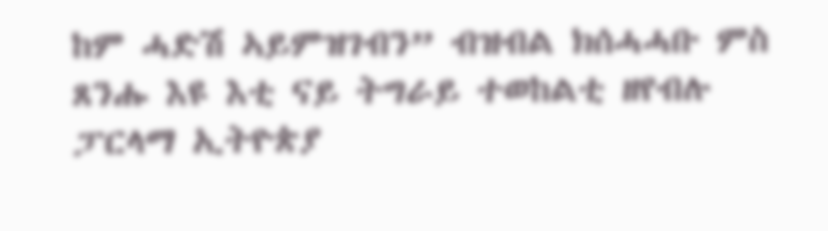ከም ሓድሽ ኣይምዝገብን” ብዝብል ክሰሓሓቡ ምስ ጸንሑ እዩ እቲ ናይ ትግራይ ተወከልቲ ዘየብሉ ፓርላማ ኢትዮጵያ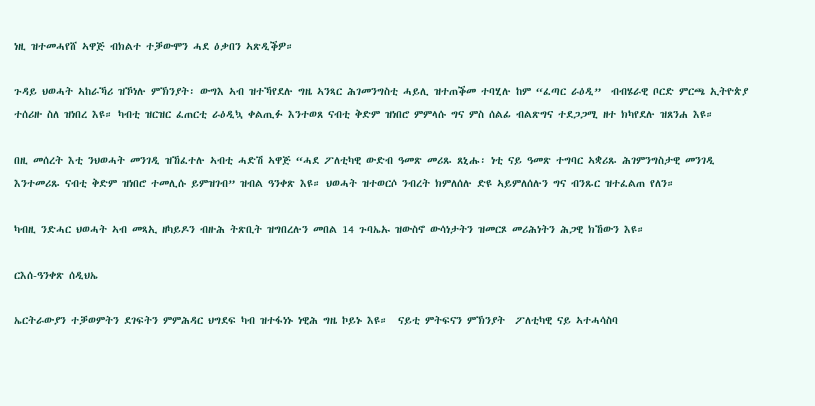ነዚ ዝተመሓየሸ ኣዋጅ ብክልተ ተቓውሞን ሓደ ዕቃበን ኣጽዲቕዎ።

ጉዳይ ህወሓት ኣከራኻሪ ዝኾነሉ ምኽንያት፡ ውግእ ኣብ ዝተኻየደሉ ግዜ ኣንጻር ሕገመንግስቲ ሓይሊ ዝተጠቕመ ተባሂሉ ከም “ፈጣር ራዕዲ”  ብብሄራዊ ቦርድ ምርጫ ኢትዮጵያ ተሰሪዙ ስለ ዝነበረ እዩ። ካብቲ ዝርዝር ፈጠርቲ ራዕዲኳ ቀልጢፉ እንተወጸ ናብቲ ቅድም ዝነበሮ ምምላሱ ግና ምስ ሰልፊ ብልጽግና ተደጋጋሚ ዘተ ክካየደሉ ዝጸንሐ እዩ።

በዚ መሰረት እቲ ንህወሓት መንገዲ ዝኸፈተሉ ኣብቲ ሓድሽ ኣዋጅ “ሓደ ፖለቲካዊ ውድብ ዓመጽ መሪጹ ጸኒሑ፡ ነቲ ናይ ዓመጽ ተግባር ኣቋሪጹ ሕገምንግስታዊ መንገዲ እንተመሪጹ ናብቲ ቅድም ዝነበሮ ተመሊሱ ይምዝገብ” ዝብል ዓንቀጽ እዩ። ህወሓት ዝተወርሶ ንብረት ክምለሰሉ ድዩ ኣይምለሰሉን ግና ብንጹር ዝተፈልጠ የለን።

ካብዚ ንድሓር ህወሓት ኣብ መጻኢ ዘካይዶን ብዙሕ ትጽቢት ዝግበረሉን መበል 14 ጉባኤኡ ዝውስኖ ውሳነታትን ዝመርጾ መሪሕነትን ሕጋዊ ክኸውን እዩ።

ርእሰ-ዓንቀጽ ሰዲህኤ

ኤርትራውያን ተቓወምትን ደገፍትን ምምሕዳር ህግደፍ ካብ ዝተፋነኑ ነዊሕ ግዜ ኮይኑ እዩ።  ናይቲ ምትፍናን ምኽንያት  ፖለቲካዊ ናይ ኣተሓሳስባ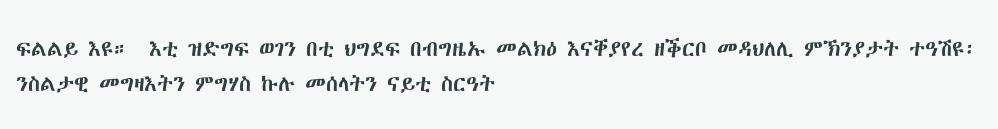ፍልልይ እዩ።  እቲ ዝድግፍ ወገን በቲ ህግደፍ በብግዜኡ መልክዕ እናቐያየረ ዘቕርቦ መዳህለሊ ምኽንያታት ተዓሽዩ፡ ንስልታዊ መግዛእትን ምግሃስ ኩሉ መሰላትን ናይቲ ስርዓት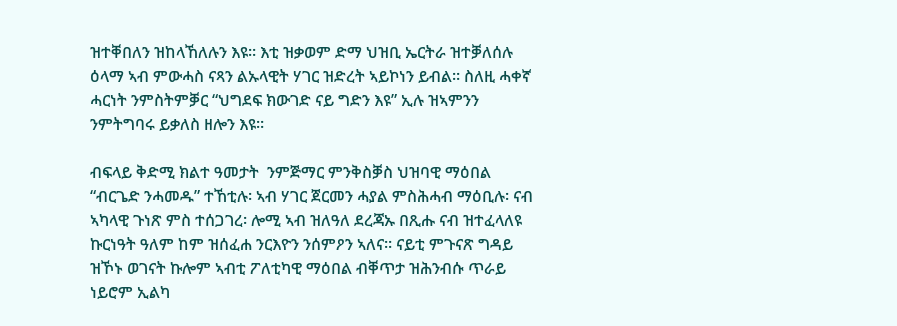ዝተቐበለን ዝከላኸለሉን እዩ። እቲ ዝቃወም ድማ ህዝቢ ኤርትራ ዝተቓለሰሉ ዕላማ ኣብ ምውሓስ ናጻን ልኡላዊት ሃገር ዝድረት ኣይኮነን ይብል። ስለዚ ሓቀኛ ሓርነት ንምስትምቓር “ህግደፍ ክውገድ ናይ ግድን እዩ” ኢሉ ዝኣምንን ንምትግባሩ ይቃለስ ዘሎን እዩ።

ብፍላይ ቅድሚ ክልተ ዓመታት  ንምጅማር ምንቅስቓስ ህዝባዊ ማዕበል “ብርጌድ ንሓመዱ” ተኸቲሉ፡ ኣብ ሃገር ጀርመን ሓያል ምስሕሓብ ማዕቢሉ፡ ናብ ኣካላዊ ጉነጽ ምስ ተሰጋገረ፡ ሎሚ ኣብ ዝለዓለ ደረጃኡ በጺሑ ናብ ዝተፈላለዩ ኩርነዓት ዓለም ከም ዝሰፈሐ ንርእዮን ንሰምዖን ኣለና። ናይቲ ምጉናጽ ግዳይ ዝኾኑ ወገናት ኩሎም ኣብቲ ፖለቲካዊ ማዕበል ብቐጥታ ዝሕንብሱ ጥራይ ነይሮም ኢልካ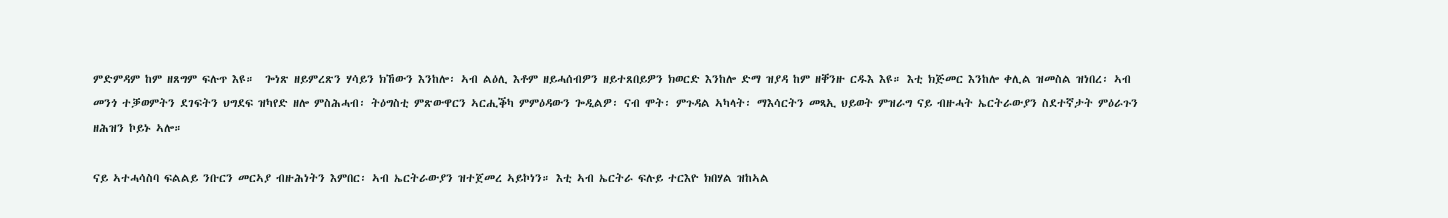ምድምዳም ከም ዘጸግም ፍሉጥ እዩ።  ጐነጽ ዘይምረጽን ሃሳይን ክኸውን እንከሎ፡ ኣብ ልዕሊ እቶም ዘይሓሰብዎን ዘይተጸበይዎን ክወርድ እንከሎ ድማ ዝያዳ ከም ዘቐንዙ ርዱእ እዩ። እቲ ክጅመር እንከሎ ቀሊል ዝመስል ዝነበረ፡ ኣብ መንጎ ተቓወምትን ደገፍትን ህግደፍ ዝካየድ ዘሎ ምስሕሓብ፡ ትዕግስቲ ምጽውዋርን ኣርሒቕካ ምምዕዳውን ጐዲልዎ፡ ናብ ሞት፡ ምጉዳል ኣካላት፡ ማእሳርትን መጻኢ ህይወት ምዝራግ ናይ ብዙሓት ኤርትራውያን ስደተኛታት ምዕራጉን  ዘሕዝን ኮይኑ ኣሎ።

ናይ ኣተሓሳስባ ፍልልይ ንቡርን መርኣያ ብዙሕነትን እምበር፡ ኣብ ኤርትራውያን ዝተጀመረ ኣይኮነን። እቲ ኣብ ኤርትራ ፍሉይ ተርእዮ ክበሃል ዝከኣል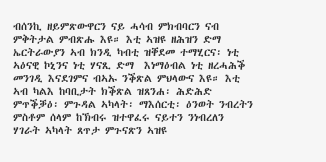ብሰንኪ ዘይምጽውዋርን ናይ ሓሳብ ምክብባርን ናብ ምቅትታል ምብጽሑ እዩ። እቲ ኣዝዩ ዘሕዝን ድማ ኤርትራውያን ኣብ ክንዲ ካብቲ ዝቐደመ ተማሂርና፡ ነቲ ኣዕናዊ ኮኒንና ነቲ ሃናጺ ድማ  እነማዕብል ነቲ ዘረሓሕቕ መንገዲ እናደገምና ብኣኡ ንቕጽል ምህላውና እዩ። እቲ ኣብ ካልእ ከባቢታት ክቕጽል ዝጸንሐ፡ ሕድሕድ ምጥቕቓዕ፡ ምጉዳል ኣካላት፡ ማእሰርቲ፡ ዕንወት ንብረትን ምስቶም ሰላም ከኽብሩ ዝተዋፈሩ ናይተን ንነብረለን ሃገራት ኣካላት ጸጥታ ምጉናጽን ኣዝዩ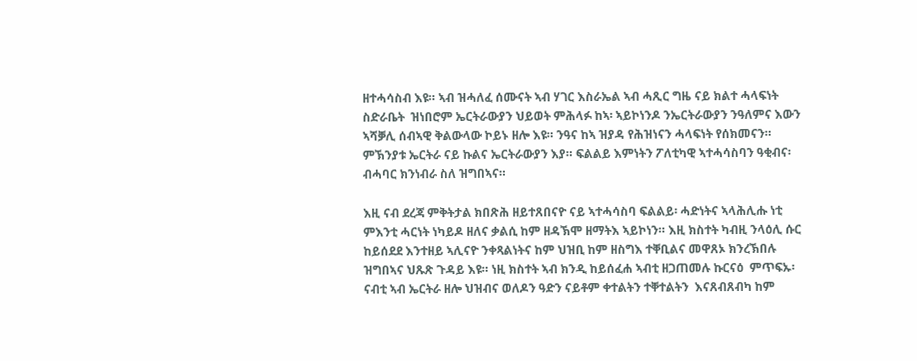ዘተሓሳስብ እዩ። ኣብ ዝሓለፈ ሰሙናት ኣብ ሃገር እስራኤል ኣብ ሓጺር ግዜ ናይ ክልተ ሓላፍነት ስድራቤት  ዝነበሮም ኤርትራውያን ህይወት ምሕላፉ ከኣ፡ ኣይኮነንዶ ንኤርትራውያን ንዓለምና እውን ኣሻቓሊ ሰብኣዊ ቅልውላው ኮይኑ ዘሎ እዩ። ንዓና ከኣ ዝያዳ የሕዝነናን ሓላፍነት የሰክመናን። ምኽንያቱ ኤርትራ ናይ ኩልና ኤርትራውያን እያ። ፍልልይ እምነትን ፖለቲካዊ ኣተሓሳስባን ዓቂብና፡ ብሓባር ክንነብራ ስለ ዝግበኣና።

እዚ ናብ ደረጃ ምቅትታል ክበጽሕ ዘይተጸበናዮ ናይ ኣተሓሳስባ ፍልልይ፡ ሓድነትና ኣላሕሊሑ ነቲ ምእንቲ ሓርነት ነካይዶ ዘለና ቃልሲ ከም ዘዳኽሞ ዘማትእ ኣይኮነን። እዚ ክስተት ካብዚ ንላዕሊ ሱር ከይሰደደ እንተዘይ ኣሊናዮ ንቀጻልነትና ከም ህዝቢ ከም ዘስግእ ተቐቢልና መዋጸኦ ክንረኽበሉ ዝግበኣና ህጹጽ ጉዳይ እዩ። ነዚ ክስተት ኣብ ክንዲ ከይሰፈሐ ኣብቲ ዘጋጠመሉ ኩርናዕ  ምጥፍኡ፡ ናብቲ ኣብ ኤርትራ ዘሎ ህዝብና ወለዶን ዓድን ናይቶም ቀተልትን ተቐተልትን  እናጸብጸብካ ከም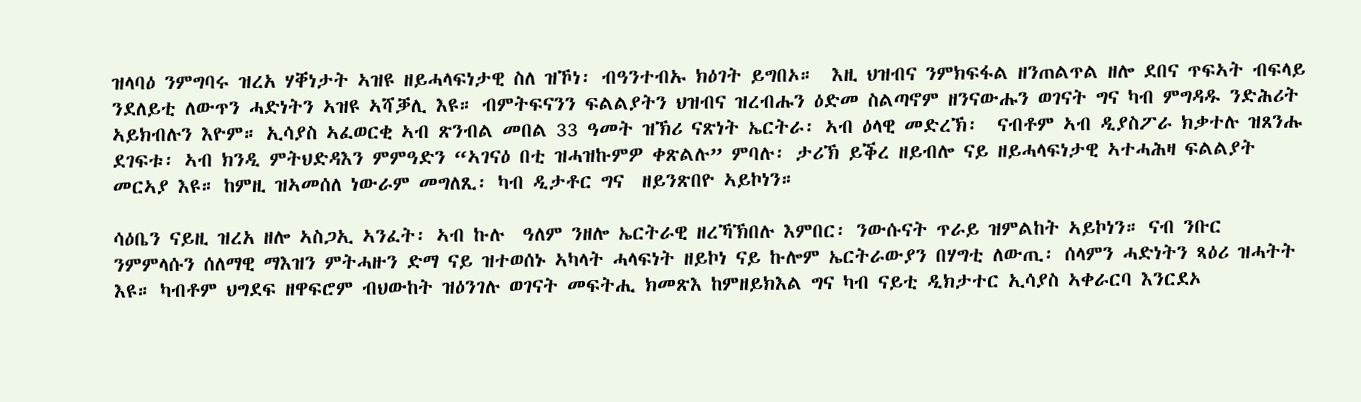ዝላባዕ ንምግባሩ ዝረአ ሃቐነታት ኣዝዩ ዘይሓላፍነታዊ ስለ ዝኾነ፡ ብዓንተብኡ ክዕገት ይግበኦ።  እዚ ህዝብና ንምክፍፋል ዘንጠልጥል ዘሎ ደበና ጥፍኣት ብፍላይ ንደለይቲ ለውጥን ሓድነትን ኣዝዩ ኣሻቓሊ እዩ። ብምትፍናንን ፍልልያትን ህዝብና ዝረብሑን ዕድመ ስልጣኖም ዘንናውሑን ወገናት ግና ካብ ምግዳዱ ንድሕሪት ኣይክብሉን እዮም። ኢሳያስ ኣፈወርቂ ኣብ ጽንብል መበል 33 ዓመት ዝኽሪ ናጽነት ኤርትራ፡ ኣብ ዕላዊ መድረኽ፡  ናብቶም ኣብ ዲያስፖራ ክቃተሉ ዝጸንሑ ደገፍቱ፡ ኣብ ክንዲ ምትህድዳእን ምምዓድን “ኣገናዕ በቲ ዝሓዝኩምዎ ቀጽልሉ” ምባሉ፡ ታሪኽ ይቕረ ዘይብሎ ናይ ዘይሓላፍነታዊ ኣተሓሕዛ ፍልልያት መርኣያ እዩ። ከምዚ ዝኣመሰለ ነውራም መግለጺ፡ ካብ ዲታቶር ግና  ዘይንጽበዮ ኣይኮነን።

ሳዕቤን ናይዚ ዝረአ ዘሎ ኣስጋኢ ኣንፈት፡ ኣብ ኩሉ  ዓለም ንዘሎ ኤርትራዊ ዘረኻኽበሉ እምበር፡ ንውሱናት ጥራይ ዝምልከት ኣይኮነን። ናብ ንቡር ንምምላሱን ሰለማዊ ማእዝን ምትሓዙን ድማ ናይ ዝተወሰኑ ኣካላት ሓላፍነት ዘይኮነ ናይ ኩሎም ኤርትራውያን በሃግቲ ለውጢ፡ ሰላምን ሓድነትን ጻዕሪ ዝሓትት እዩ። ካብቶም ህግደፍ ዘዋፍሮም ብህውከት ዝዕንገሉ ወገናት መፍትሒ ክመጽእ ከምዘይክእል ግና ካብ ናይቲ ዲክታተር ኢሳያስ ኣቀራርባ እንርደኦ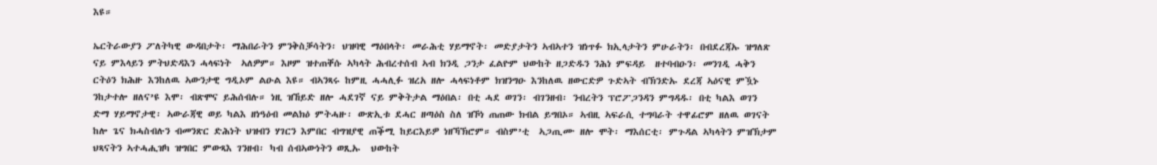እዩ።

ኤርትራውያን ፖለትካዊ ውዳበታት፡ ማሕበራትን ምንቅስቓሳትን፡ ህዝባዊ ማዕበላት፡ መራሕቲ ሃይማኖት፡ መድያታትን ኣብኣተን ዝነጥፉ ክኢላታትን ምሁራትን፡ በብደረጃኡ ዝግለጽ ናይ ምእላይን ምትህድዳእን ሓላፍነት  ኣለዎም። እዞም ዝተጠቐሱ ኣካላት ሕብረተሰብ ኣብ ክንዲ ጋንታ ፈልዮም ህውከት ዘጋድዱን ንሕነ ምፍዳይ  ዘተባብዑን፡ መንገዲ ሓቅን ርትዕን ክሕዙ እንከለዉ ኣውንታዊ ግዲኦም ልዑል እዩ። ብኣንጻሩ ከምዚ ሓሓሊፉ ዝረአ ዘሎ ሓላፍነቶም ክዝንግዑ እንከለዉ ዘውርድዎ ጉድኣት ብኽንድኡ ደረጃ ኣዕናዊ ምዃኑ ንከታተሎ ዘለና’ዩ እሞ፡ ብጽሞና ይሕሰብሉ። ነዚ ዝኸይድ ዘሎ ሓደገኛ ናይ ምቅትታል ማዕበል፡ በቲ ሓደ ወገን፡ ብገንዘብ፡ ንብረትን ፕሮፖጋንዳን ምግዳዱ፡ በቲ ካልእ ወገን ድማ ሃይማኖታዊ፡ ኣውራጃዊ ወይ ካልእ ዘነዓዕብ መልክዕ ምትሓዙ፡ ውጽኢቱ ደሓር ዘጣዕስ ስለ ዝኾነ ጠጠው ክብል ይግበኦ። ኣብዚ ኣፍራሲ ተግባራት ተዋፊሮም ዘለዉ ወገናት ከሎ ጌና ክሓስብሉን ብመንጽር ድሕነት ህዝብን ሃገርን እምበር ብግዝያዊ ጠቕሚ ከይርእይዎ ነዘኻኽሮም። ብስም’ቲ  ኣጋጢሙ ዘሎ ሞት፡ ማእሰርቲ፡ ምጉዳል ኣካላትን ምዝኽታም ህጻናትን ኣተሓሒዝካ ዝግበር ምውጻእ ገንዘብ፡ ካብ ሰብኣውነትን ወጺኡ  ህውከት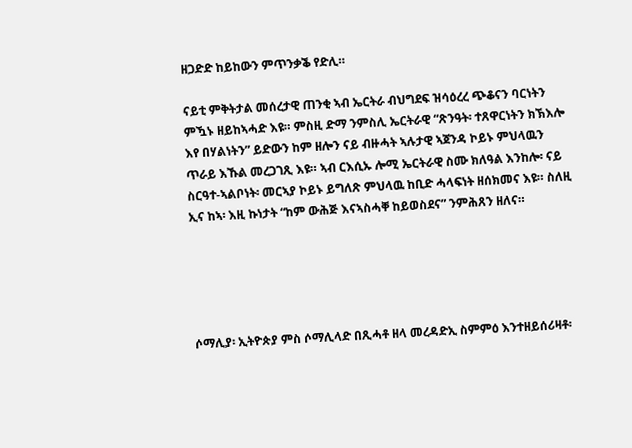ዘጋድድ ከይከውን ምጥንቃቕ የድሊ።

ናይቲ ምቅትታል መሰረታዊ ጠንቂ ኣብ ኤርትራ ብህግደፍ ዝሳዕረረ ጭቆናን ባርነትን ምዃኑ ዘይከኣሓድ እዩ። ምስዚ ድማ ንምስሊ ኤርትራዊ “ጽንዓት፡ ተጸዋርነትን ክኽእሎ እየ በሃልነትን” ይድውን ከም ዘሎን ናይ ብዙሓት ኣሉታዊ ኣጀንዳ ኮይኑ ምህላዉን ጥራይ እኹል መረጋገጺ እዩ። ኣብ ርእሲኡ ሎሚ ኤርትራዊ ስሙ ክለዓል እንከሎ፡ ናይ ስርዓተ-ኣልቦነት፡ መርኣያ ኮይኑ ይግለጽ ምህላዉ ከቢድ ሓላፍነት ዘሰክመና እዩ። ስለዚ ኢና ከኣ፡ እዚ ኩነታት “ከም ውሕጅ እናኣስሓቐ ከይወስደና” ንምሕጸን ዘለና።





ሶማሊያ፡ ኢትዮጵያ ምስ ሶማሊላድ በጺሓቶ ዘላ መረዳድኢ ስምምዕ እንተዘይሰሪዛቶ፡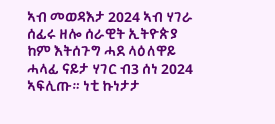ኣብ መወዳእታ 2024 ኣብ ሃገራ ሰፊሩ ዘሎ ሰራዊት ኢትዮጵያ ከም እትሰጉግ ሓደ ላዕለዋይ ሓላፊ ናይታ ሃገር ብ3 ሰነ 2024  ኣፍሊጡ። ነቲ ኩነታታ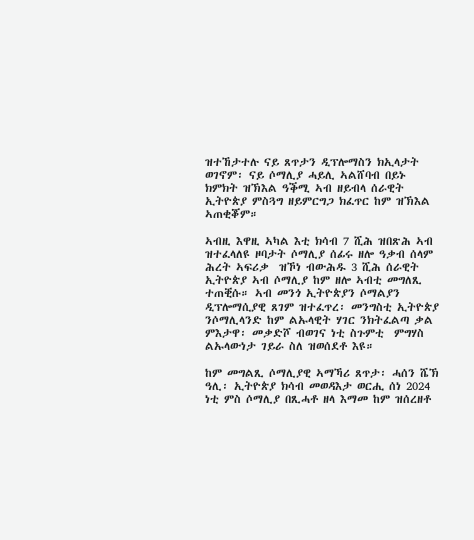ዝተኸታተሉ ናይ ጸጥታን ዲፕሎማስን ክኢላታት ወገኖም፡ ናይ ሶማሊያ ሓይሊ ኣልሸባብ በይኑ ክምክት ዝኽእል ዓቕሚ ኣብ ዘይብላ ሰራዊት ኢትዮጵያ ምስጓግ ዘይምርግጋ ክፈጥር ከም ዝኽእል ኣጠቂቖም።

ኣብዚ እዋዚ ኣካል እቲ ክሳብ 7 ሺሕ ዝበጽሕ ኣብ ዝተፈላለዩ ዞባታት ሶማሊያ ሰፊሩ ዘሎ ዓቃብ ሰላም ሕረት ኣፍሪቃ  ዝኾነ ብውሕዱ 3 ሺሕ ሰራዊት ኢትዮጵያ ኣብ ሶማሊያ ከም ዘሎ ኣብቲ መግለጺ ተጠቒሱ። ኣብ መንጎ ኢትዮጵያን ሶማልያን ዲፕሎማሲያዊ ጸገም ዝተፈጥረ፡ መንግስቲ ኢትዮጵያ ንሶማሊላንድ ከም ልኡላዊት ሃገር ንክትፈልጣ ቃል ምእታዋ፡ መቃድሾ ብወገና ነቲ ስጉምቲ  ምግሃስ ልኡላውነታ ገይራ ስለ ዝወሰደቶ እዩ።

ከም መግልጺ ሶማሊያዊ ኣማኻሪ ጸጥታ፡ ሓሰን ሼኽ ዓሊ፡ ኢትዮጵያ ክሳብ መወዳእታ ወርሒ ሰነ 2024 ነቲ ምስ ሶማሊያ በጺሓቶ ዘላ እማመ ከም ዝሰረዘቶ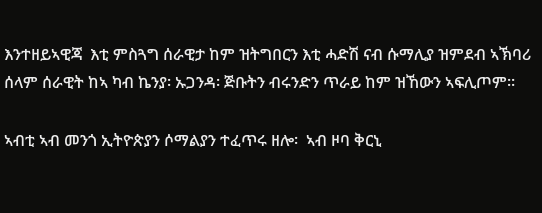እንተዘይኣዊጃ  እቲ ምስጓግ ሰራዊታ ከም ዝትግበርን እቲ ሓድሽ ናብ ሱማሊያ ዝምደብ ኣኽባሪ ሰላም ሰራዊት ከኣ ካብ ኬንያ፡ ኡጋንዳ፡ ጅቡትን ብሩንድን ጥራይ ከም ዝኸውን ኣፍሊጦም።

ኣብቲ ኣብ መንጎ ኢትዮጵያን ሶማልያን ተፈጥሩ ዘሎ፡  ኣብ ዞባ ቅርኒ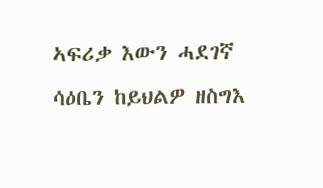ኣፍሪቃ እውን ሓደገኛ ሳዕቤን ከይህልዎ ዘስግእ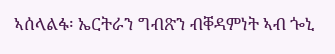ኣሰላልፋ፡ ኤርትራን ግብጽን ብቐዳምነት ኣብ ጐኒ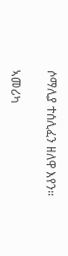ሶማሊያ ተሰሊፈን ዘለዋ እየን።

ኣመሪካ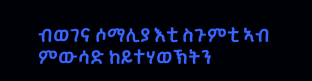ብወገና ሶማሊያ እቲ ስጉምቲ ኣብ ምውሳድ ከይተሃወኽትን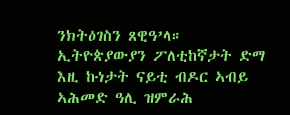ንክትዕገስን ጸዊዓ’ላ። ኢትዮጵያውያን ፖለቲከኛታት ድማ እዚ ኩነታት ናይቲ ብዶር ኣብይ ኣሕመድ ዓሊ ዝምራሕ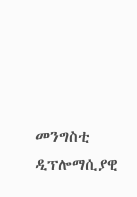መንግስቲ ዲፕሎማሲያዊ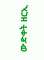ውድቀት ዘርኢ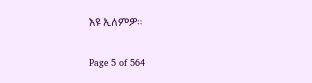እዩ ኢለምዎ።

Page 5 of 564